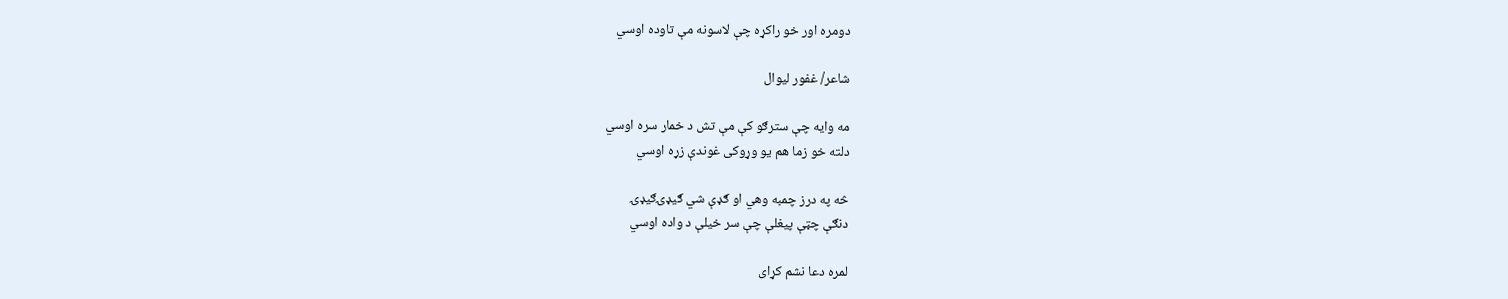دومره اور خو راکړه چې لاسونه مې تاوده اوسي

شاعر/ غفور ليوال

مه وایه چې سترګو کې مې تش د خمار سره اوسي
دلته خو زما هم یو وړوکی غوندې زړه اوسي

څه په درز چمبه وهي او ګډې شي ګیډۍګیډۍ
دنګې چټې پیغلې چې سر خیلې د واده اوسي

لمره دعا نشم کړای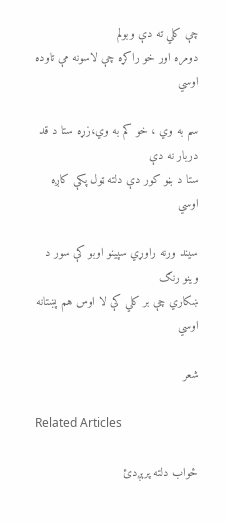چې کلي ته دې وبولم
دومره اور خو راکړه چې لاسونه مې تاوده اوسي

سم به وي ، خو کم به وي،زړه ستا د قد دربار نه دې
ستا د بڼو کور دې دلته ټول پکې کاږه اوسي

سیند ورنه راوړي سپینو اوبو کې سور د وینو رنګ
ښکاري چې بر کلي کې لا اوس هم پښتانه اوسي

شعر

Related Articles

ځواب دلته پرېږدئ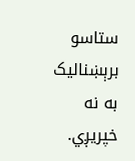ستاسو برېښناليک به نه خپريږي.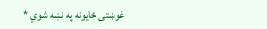غوښتى ځایونه په نښه شوي *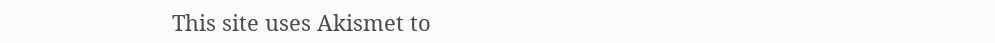This site uses Akismet to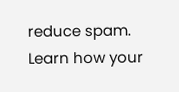reduce spam. Learn how your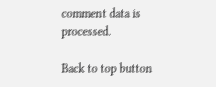comment data is processed.

Back to top button